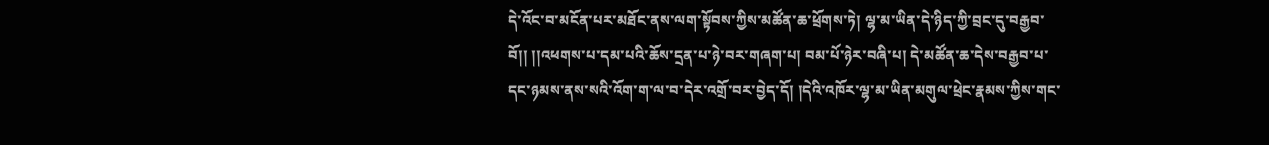དེ་འོང་བ་མངོན་པར་མཐོང་ནས་ལག་སྟོབས་ཀྱིས་མཚོན་ཆ་ཕྲོགས་ཏེ། ལྷ་མ་ཡིན་དེ་ཉིད་ཀྱི་བྲང་དུ་བརྒྱབ་བོ།། །།འཕགས་པ་དམ་པའི་ཆོས་དྲན་པ་ཉེ་བར་གཞག་པ། བམ་པོ་ཉེར་བཞི་པ། དེ་མཚོན་ཆ་དེས་བརྒྱབ་པ་དང་ཉམས་ནས་སའི་འོག་ག་ལ་བ་དེར་འགྲོ་བར་བྱེད་དོ། །དེའི་འཁོར་ལྷ་མ་ཡིན་མགུལ་ཕྲེང་རྣམས་ཀྱིས་གང་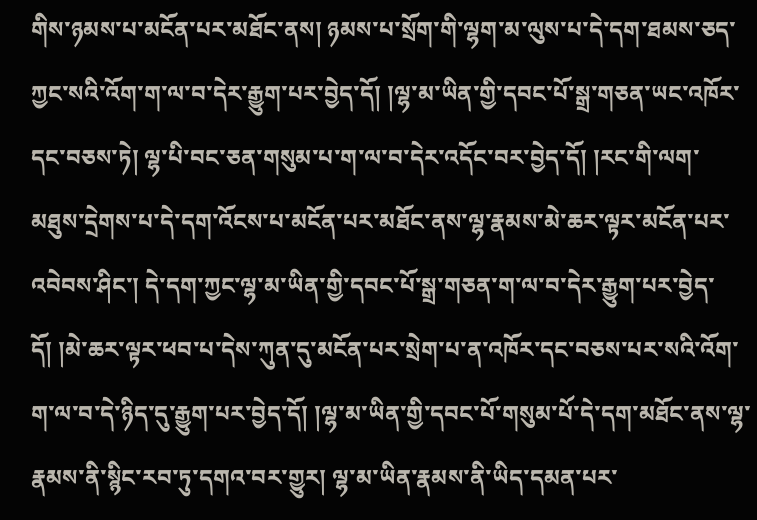གིས་ཉམས་པ་མངོན་པར་མཐོང་ནས། ཉམས་པ་སྲོག་གི་ལྷག་མ་ལུས་པ་དེ་དག་ཐམས་ཅད་ཀྱང་སའི་འོག་ག་ལ་བ་དེར་རྒྱུག་པར་བྱེད་དོ། །ལྷ་མ་ཡིན་གྱི་དབང་པོ་སྒྲ་གཅན་ཡང་འཁོར་དང་བཅས་ཏེ། ལྷ་པི་བང་ཅན་གསུམ་པ་ག་ལ་བ་དེར་འདོང་བར་བྱེད་དོ། །རང་གི་ལག་མཐུས་དྲེགས་པ་དེ་དག་འོངས་པ་མངོན་པར་མཐོང་ནས་ལྷ་རྣམས་མེ་ཆར་ལྟར་མངོན་པར་འབེབས་ཤིང་། དེ་དག་ཀྱང་ལྷ་མ་ཡིན་གྱི་དབང་པོ་སྒྲ་གཅན་ག་ལ་བ་དེར་རྒྱུག་པར་བྱེད་དོ། །མེ་ཆར་ལྟར་ཕབ་པ་དེས་ཀུན་དུ་མངོན་པར་སྲེག་པ་ན་འཁོར་དང་བཅས་པར་སའི་འོག་ག་ལ་བ་དེ་ཉིད་དུ་རྒྱུག་པར་བྱེད་དོ། །ལྷ་མ་ཡིན་གྱི་དབང་པོ་གསུམ་པོ་དེ་དག་མཐོང་ནས་ལྷ་རྣམས་ནི་སྙིང་རབ་ཏུ་དགའ་བར་གྱུར། ལྷ་མ་ཡིན་རྣམས་ནི་ཡིད་དམན་པར་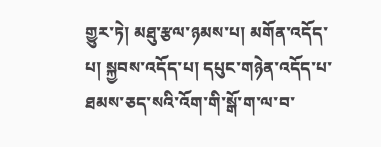གྱུར་ཏེ། མཐུ་རྩལ་ཉམས་པ། མགོན་འདོད་པ། སྐྱབས་འདོད་པ། དཔུང་གཉེན་འདོད་པ་ཐམས་ཅད་སའི་འོག་གི་སྒོ་ག་ལ་བ་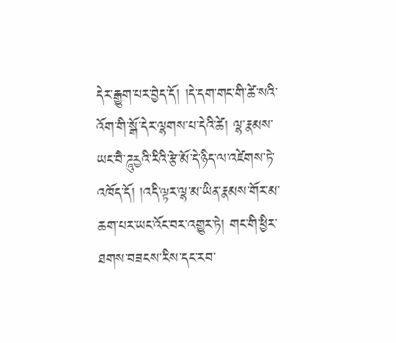དེར་རྒྱུག་པར་བྱེད་དོ། །དེ་དག་གང་གི་ཚེ་སའི་འོག་གི་སྒོ་དེར་ལྷགས་པ་དེའི་ཚེ། ལྷ་རྣམས་ཡང་བཻ་ཌཱུརྱའི་རིའི་རྩེ་མོ་དེ་ཉིད་ལ་འཛེགས་ཏེ་འཁོད་དོ། །འདི་ལྟར་ལྷ་མ་ཡིན་རྣམས་གོར་མ་ཆག་པར་ཡང་འོང་བར་འགྱུར་ཏེ། གང་གི་ཕྱིར་ཐགས་བཟངས་རིས་དང་རབ་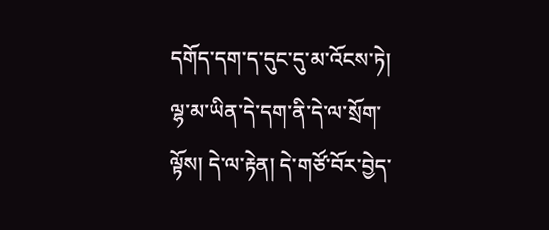དགོད་དག་ད་དུང་དུ་མ་འོངས་ཏེ། ལྷ་མ་ཡིན་དེ་དག་ནི་དེ་ལ་སྲོག་ལྟོས། དེ་ལ་རྟེན། དེ་གཙོ་བོར་བྱེད་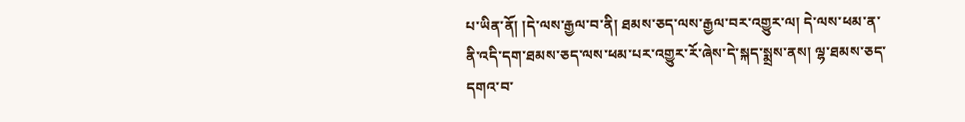པ་ཡིན་ནོ། །དེ་ལས་རྒྱལ་བ་ནི། ཐམས་ཅད་ལས་རྒྱལ་བར་འགྱུར་ལ། དེ་ལས་ཕམ་ན་ནི་འདི་དག་ཐམས་ཅད་ལས་ཕམ་པར་འགྱུར་རོ་ཞེས་དེ་སྐད་སྨྲས་ནས། ལྷ་ཐམས་ཅད་དགའ་བ་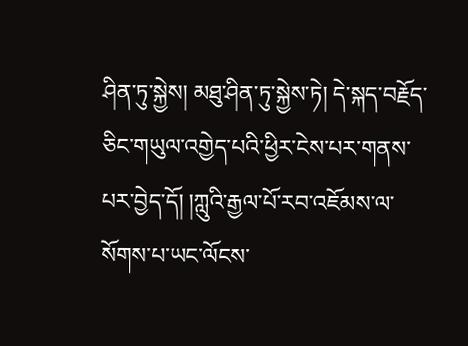ཤིན་ཏུ་སྐྱེས། མཐུ་ཤིན་ཏུ་སྐྱེས་ཏེ། དེ་སྐད་བརྗོད་ཅིང་གཡུལ་འགྱེད་པའི་ཕྱིར་ངེས་པར་གནས་པར་བྱེད་དོ། །ཀླུའི་རྒྱལ་པོ་རབ་འཇོམས་ལ་སོགས་པ་ཡང་ལོངས་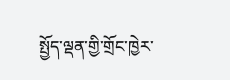སྤྱོད་ལྡན་གྱི་གྲོང་ཁྱེར་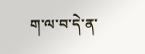ག་ལ་བ་དེ་ན་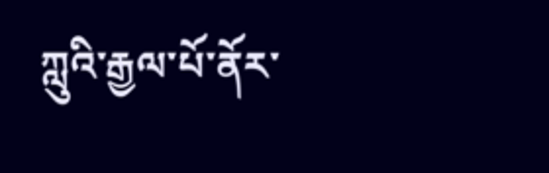ཀླུའི་རྒྱལ་པོ་ནོར་